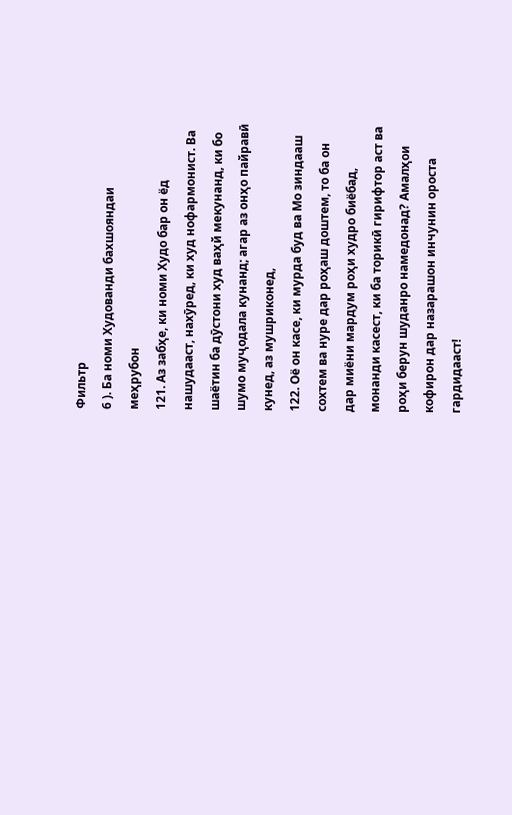Фильтр
6 ). Ба номи Худованди бахшояндаи
меҳрубон
121. Аз забҳе, ки номи Худо бар он ёд
нашудааст, нахӯред, ки худ нофармонист. Ва
шаётин ба дӯстони худ ваҳй мекунанд, ки бо
шумо муҷодала кунанд; агар аз онҳо пайравӣ
кунед, аз мушриконед,
122. Оё он касе, ки мурда буд ва Мо зиндааш
сохтем ва нуре дар роҳаш доштем, то ба он
дар миёни мардум роҳи худро биёбад,
монанди касест, ки ба торикӣ гирифтор аст ва
роҳи берун шуданро намедонад? Амалҳои
кофирон дар назарашон инчунин ороста
гардидааст!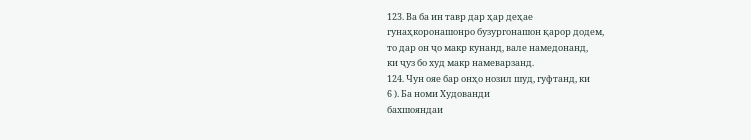123. Ва ба ин тавр дар ҳар деҳае
гунаҳкоронашонро бузургонашон қарор додем,
то дар он ҷо макр кунанд, вале намедонанд,
ки ҷуз бо худ макр намеварзанд.
124. Чун ояе бар онҳо нозил шуд, гуфтанд, ки
6 ). Ба номи Худованди
бахшояндаи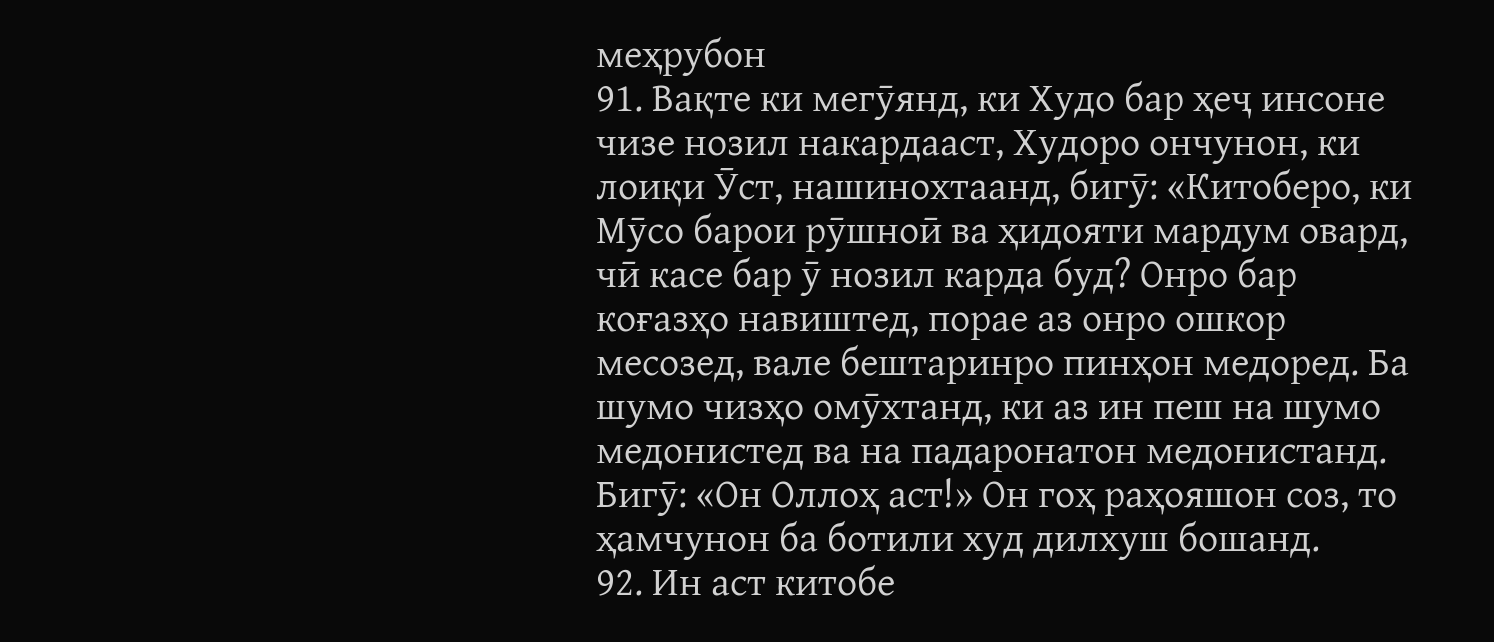меҳрубон
91. Вақте ки мегӯянд, ки Худо бар ҳеҷ инсоне
чизе нозил накардааст, Худоро ончунон, ки
лоиқи Ӯст, нашинохтаанд, бигӯ: «Китоберо, ки
Мӯсо барои рӯшноӣ ва ҳидояти мардум овард,
чӣ касе бар ӯ нозил карда буд? Онро бар
коғазҳо навиштед, порае аз онро ошкор
месозед, вале бештаринро пинҳон медоред. Ба
шумо чизҳо омӯхтанд, ки аз ин пеш на шумо
медонистед ва на падаронатон медонистанд.
Бигӯ: «Он Оллоҳ аст!» Он гоҳ раҳояшон соз, то
ҳамчунон ба ботили худ дилхуш бошанд.
92. Ин аст китобе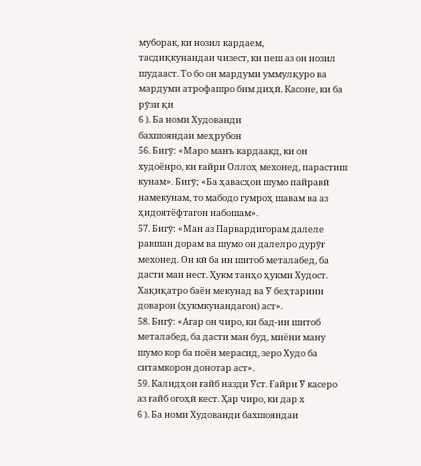муборак, ки нозил кардаем,
тасдиқкунандаи чизест, ки пеш аз он нозил
шудааст. То бо он мардуми уммулқуро ва
мардуми атрофашро бим диҳӣ. Касоне, ки ба
рӯзи қи
6 ). Ба номи Худованди
бахшояндаи меҳрубон
56. Бигӯ: «Маро манъ кардаакд, ки он
худоёнро, ки ғайри Оллоҳ мехонед, парастиш
кунам». Бигӯ; «Ба ҳавасҳои шумо пайравӣ
намекунам, то мабодо гумроҳ шавам ва аз
ҳидоятёфтагон набошам».
57. Бигӯ: «Ман аз Парвардигорам далеле
равшан дорам ва шумо он далелро дурӯғ
мехонед. Он кӣ ба ин шитоб металабед, ба
дасти ман нест. Ҳукм танҳо ҳукми Худост.
Хақиқатро баён мекунад ва Ӯ беҳтарини
доварон (ҳукмкунандагон) аст».
58. Бигӯ: «Агар он чиро, ки бад-ин шитоб
металабед, ба дасти ман буд, миёни ману
шумо кор ба поён мерасид, зеро Худо ба
ситамкорон донотар аст».
59. Калидҳои ғайб назди Ӯст. Ғайри Ӯ касеро
аз ғайб огоҳӣ кест. Ҳар чиро, ки дар х
6 ). Ба номи Худованди бахшояндаи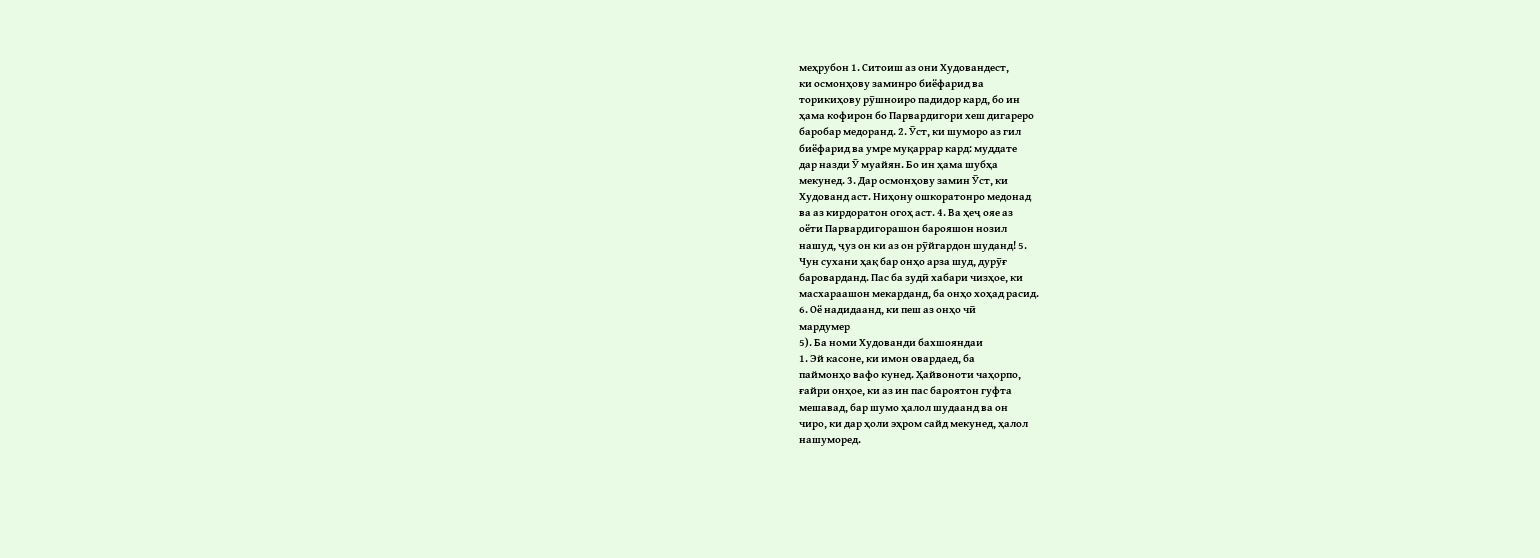меҳрубон 1. Ситоиш аз они Худовандест,
ки осмонҳову заминро биёфарид ва
торикиҳову рӯшноиро падидор кард, бо ин
ҳама кофирон бо Парвардигори хеш дигареро
баробар медоранд. 2. Ӯст, ки шуморо аз гил
биёфарид ва умре муқаррар кард: муддате
дар назди Ӯ муайян. Бо ин ҳама шубҳа
мекунед. 3. Дар осмонҳову замин Ӯст, ки
Худованд аст. Ниҳону ошкоратонро медонад
ва аз кирдоратон огоҳ аст. 4. Ва ҳеҷ ояе аз
оёти Парвардигорашон барояшон нозил
нашуд, ҷуз он ки аз он рӯйгардон шуданд! 5.
Чун сухани ҳақ бар онҳо арза шуд, дурӯғ
бароварданд. Пас ба зудӣ хабари чизҳое, ки
масхараашон мекарданд, ба онҳо хоҳад расид.
6. Оё надидаанд, ки пеш аз онҳо чӣ
мардумер
5). Ба номи Худованди бахшояндаи
1. Эй касоне, ки имон овардаед, ба
паймонҳо вафо кунед. Ҳайвоноти чаҳорпо,
ғайри онҳое, ки аз ин пас бароятон гуфта
мешавад, бар шумо ҳалол шудаанд ва он
чиро, ки дар ҳоли эҳром сайд мекунед, ҳалол
нашуморед.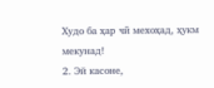Худо ба ҳар чӣ мехоҳад, ҳукм
мекунад!
2. Эй касоне,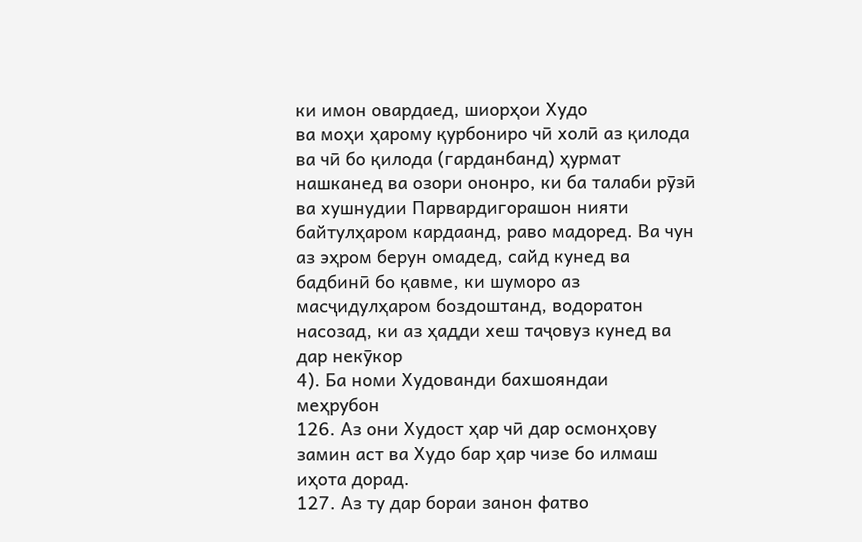ки имон овардаед, шиорҳои Худо
ва моҳи ҳарому қурбониро чӣ холӣ аз қилода
ва чӣ бо қилода (гарданбанд) ҳурмат
нашканед ва озори ононро, ки ба талаби рӯзӣ
ва хушнудии Парвардигорашон нияти
байтулҳаром кардаанд, раво мадоред. Ва чун
аз эҳром берун омадед, сайд кунед ва
бадбинӣ бо қавме, ки шуморо аз
масҷидулҳаром боздоштанд, водоратон
насозад, ки аз ҳадди хеш таҷовуз кунед ва
дар некӯкор
4). Ба номи Худованди бахшояндаи
меҳрубон
126. Аз они Худост ҳар чӣ дар осмонҳову
замин аст ва Худо бар ҳар чизе бо илмаш
иҳота дорад.
127. Аз ту дар бораи занон фатво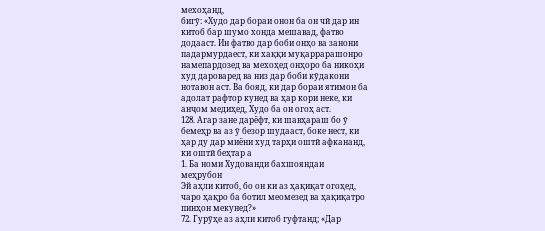мехоҳанд,
бигӯ: «Худо дар бораи онон ба он чӣ дар ин
китоб бар шумо хонда мешавад, фатво
додааст. Ин фатво дар боби онҳо ва занони
падармурдаест, ки хаққи муқаррарашонро
намепардозед ва мехоҳед онҳоро ба никоҳи
худ дароваред ва низ дар боби кӯдакони
нотавон аст. Ва бояд, ки дар бораи ятимон ба
адолат рафтор кунед ва ҳар кори неке, ки
анҷом медиҳед, Худо ба он огоҳ аст.
128. Агар зане дарёфт, ки шавҳараш бо ӯ
бемеҳр ва аз ӯ безор шудааст, боке нест, ки
ҳар ду дар миёни худ тарҳи оштӣ афкананд,
ки оштӣ беҳтар а
1. Ба номи Худованди бахшояндаи
меҳрубон
Эй аҳли китоб, бо он ки аз ҳақиқат огоҳед,
чаро ҳақро ба ботил меомезед ва ҳақиқатро
пинҳон мекунед?»
72. Гурӯҳе аз аҳли китоб гуфтанд; «Дар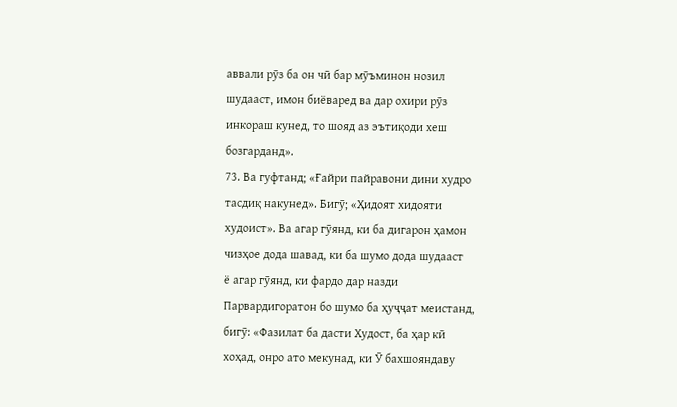аввали рӯз ба он чӣ бар мӯъминон нозил
шудааст, имон биёваред ва дар охири рӯз
инкораш кунед, то шояд аз эътиқоди хеш
бозгарданд».
73. Ва гуфтанд; «Ғайри пайравони дини худро
тасдиқ накунед». Бигӯ; «Ҳидоят хидояти
худоист». Ва агар гӯянд, ки ба дигарон ҳамон
чизҳое дода шавад, ки ба шумо дода шудааст
ё агар гӯянд, ки фардо дар назди
Парвардигоратон бо шумо ба ҳуҷҷат меистанд,
бигӯ: «Фазилат ба дасти Худост, ба ҳар кӣ
хоҳад, онро ато мекунад, ки Ӯ бахшояндаву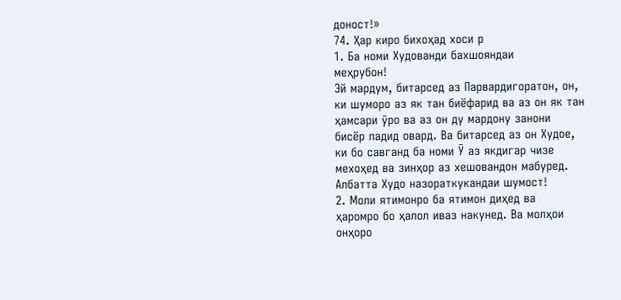доност!»
74. Ҳар киро бихоҳад хоси р
1. Ба номи Худованди бахшояндаи
меҳрубон!
Эй мардум, битарсед аз Парвардигоратон, он,
ки шуморо аз як тан биёфарид ва аз он як тан
ҳамсари ӯро ва аз он ду мардону занони
бисёр падид овард. Ва битарсед аз он Худое,
ки бо савганд ба номи Ӯ аз якдигар чизе
мехоҳед ва зинҳор аз хешовандон мабуред.
Албатта Худо назораткукандаи шумост!
2. Моли ятимонро ба ятимон диҳед ва
ҳаромро бо ҳалол иваз накунед. Ва молҳои
онҳоро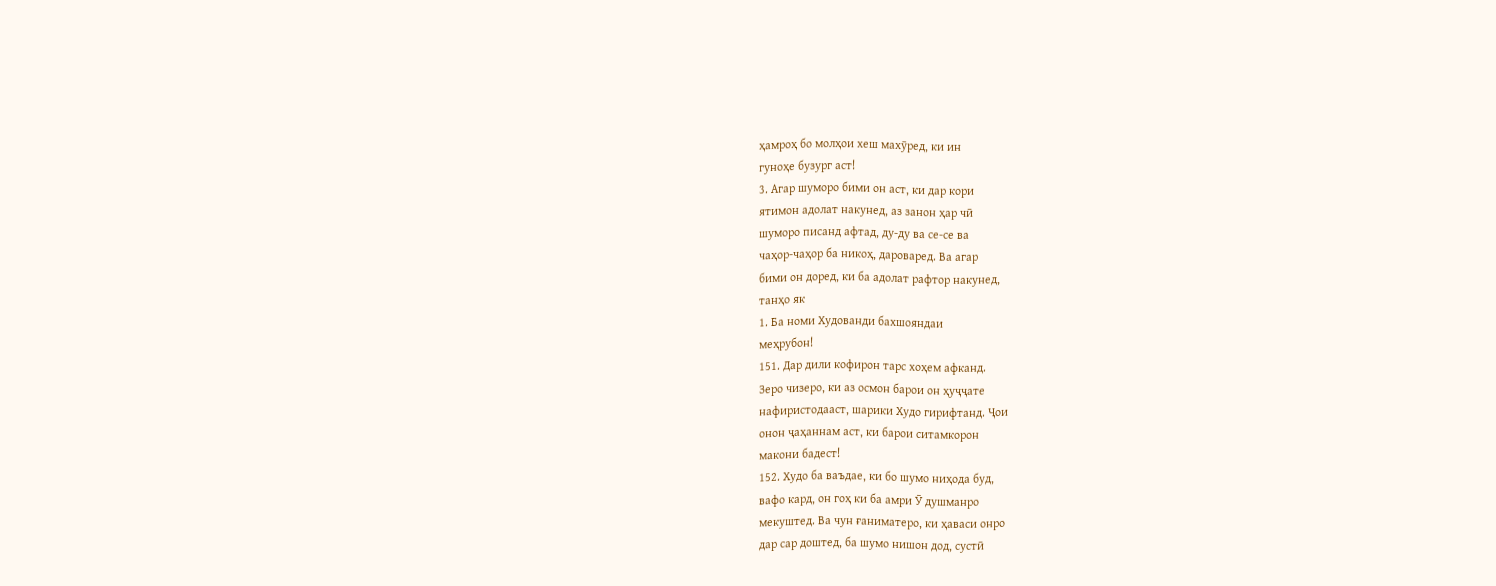ҳамроҳ бо молҳои хеш махӯред, ки ин
гуноҳе бузург аст!
3. Агар шуморо бими он аст, ки дар кори
ятимон адолат накунед, аз занон ҳар чӣ
шуморо писанд афтад, ду-ду ва се-се ва
чаҳор-чаҳор ба никоҳ, дароваред. Ва агар
бими он доред, ки ба адолат рафтор накунед,
танҳо як
1. Ба номи Худованди бахшояндаи
меҳрубон!
151. Дар дили кофирон тарс хоҳем афканд.
Зеро чизеро, ки аз осмон барои он ҳуҷҷате
нафиристодааст, шарики Худо гирифтанд. Ҷои
онон ҷаҳаннам аст, ки барои ситамкорон
макони бадест!
152. Худо ба ваъдае, ки бо шумо ниҳода буд,
вафо кард, он гоҳ ки ба амри Ӯ душманро
мекуштед. Ва чун ғаниматеро, ки ҳаваси онро
дар сар доштед, ба шумо нишон дод, сустӣ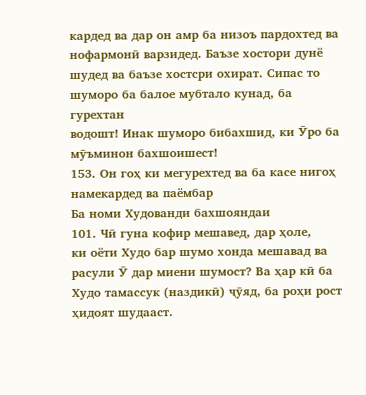кардед ва дар он амр ба низоъ пардохтед ва
нофармонӣ варзидед. Баъзе хостори дунё
шудед ва баъзе хостсри охират. Сипас то
шуморо ба балое мубтало кунад, ба гурехтан
водошт! Инак шуморо бибахшид, ки Ӯро ба
мӯъминон бахшоишест!
153. Он гоҳ ки мегурехтед ва ба касе нигоҳ
намекардед ва паёмбар
Ба номи Худованди бахшояндаи
101. Чӣ гуна кофир мешавед, дар ҳоле,
ки оёти Худо бар шумо хонда мешавад ва
расули Ӯ дар миени шумост? Ва ҳар кӣ ба
Худо тамассук (наздикӣ) ҷӯяд, ба роҳи рост
ҳидоят шудааст.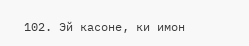102. Эй касоне, ки имон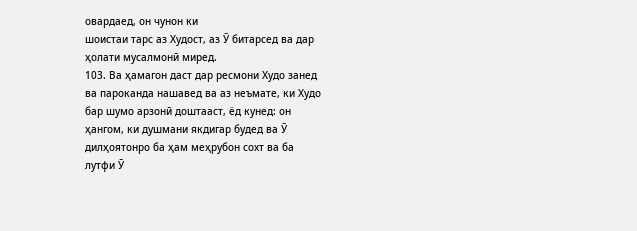овардаед, он чунон ки
шоистаи тарс аз Худост, аз Ӯ битарсед ва дар
ҳолати мусалмонӣ миред.
103. Ва ҳамагон даст дар ресмони Худо занед
ва пароканда нашавед ва аз неъмате, ки Худо
бар шумо арзонӣ доштааст, ёд кунед: он
ҳангом, ки душмани якдигар будед ва Ӯ
дилҳоятонро ба ҳам меҳрубон сохт ва ба
лутфи Ӯ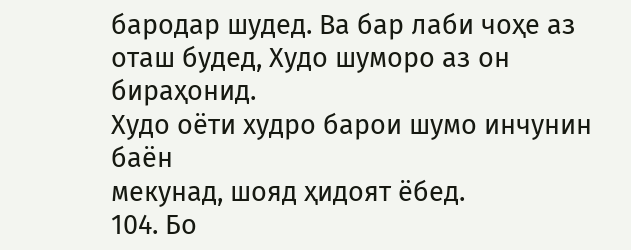бародар шудед. Ва бар лаби чоҳе аз
оташ будед, Худо шуморо аз он бираҳонид.
Худо оёти худро барои шумо инчунин баён
мекунад, шояд ҳидоят ёбед.
104. Бо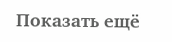Показать ещё